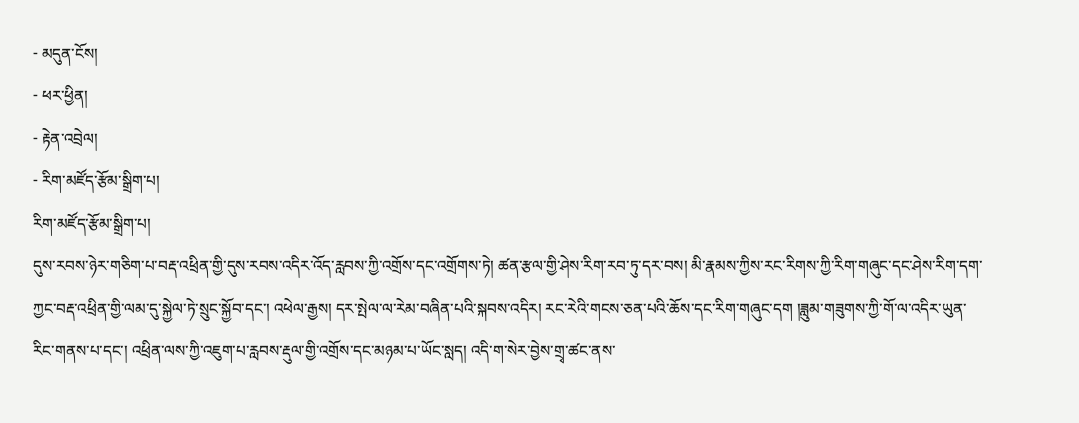- མདུན་ངོས།
- ཕར་ཕྱིན།
- རྟེན་འབྲེལ།
- རིག་མཛོད་རྩོམ་སྒྲིག་པ།
རིག་མཛོད་རྩོམ་སྒྲིག་པ།
དུས་རབས་ཉེར་གཅིག་པ་བརྡ་འཕྲིན་གྱི་དུས་རབས་འདིར་འོད་རླབས་ཀྱི་འགྲོས་དང་འགྲོགས་ཏེ། ཚན་རྩལ་གྱི་ཤེས་རིག་རབ་ཏུ་དར་བས། མི་རྣམས་ཀྱིས་རང་རིགས་ཀྱི་རིག་གཞུང་དང་ཤེས་རིག་དག་ཀྱང་བརྡ་འཕྲིན་གྱི་ལམ་དུ་སྐྱེལ་ཏེ་སྲུང་སྐྱོབ་དང་། འཕེལ་རྒྱས། དར་སྤེལ་ལ་རེམ་བཞིན་པའི་སྐབས་འདིར། རང་རེའི་གངས་ཅན་པའི་ཆོས་དང་རིག་གཞུང་དག །ཟླུམ་གཟུགས་ཀྱི་གོ་ལ་འདིར་ཡུན་རིང་གནས་པ་དང་། འཕྲིན་ལས་ཀྱི་འཇུག་པ་རླབས་རྡུལ་གྱི་འགྲོས་དང་མཉམ་པ་ཡོང་སླད། འདི་ག་སེར་བྱེས་གྲྭ་ཚང་ནས་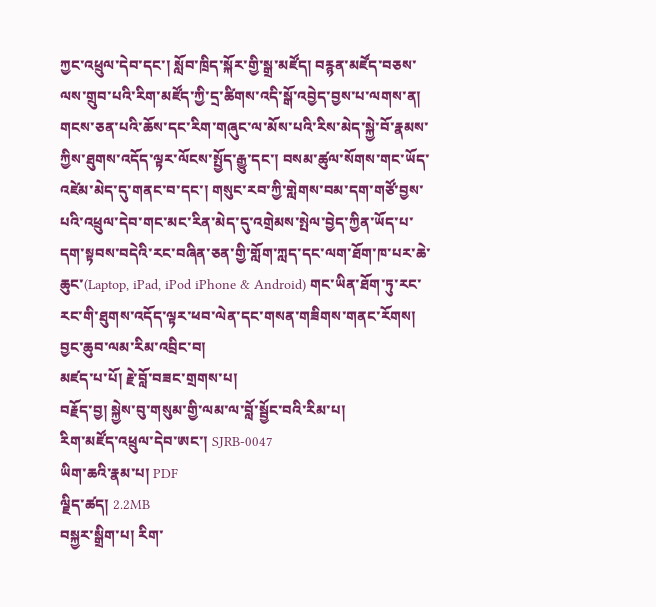ཀྱང་འཕྲུལ་དེབ་དང་། སློབ་ཁྲིད་སྐོར་གྱི་སྒྲ་མཛོད། བརྙན་མཛོད་བཅས་ལས་གྲུབ་པའི་རིག་མཛོད་ཀྱི་དྲ་ཚིགས་འདི་སྒོ་འབྱེད་བྱས་པ་ལགས་ན། གངས་ཅན་པའི་ཆོས་དང་རིག་གཞུང་ལ་མོས་པའི་རིས་མེད་སྐྱེ་བོ་རྣམས་ཀྱིས་ཐུགས་འདོད་ལྟར་ལོངས་སྤྱོད་རྒྱུ་དང་། བསམ་ཚུལ་སོགས་གང་ཡོད་འཛེམ་མེད་དུ་གནང་བ་དང་། གསུང་རབ་ཀྱི་གླེགས་བམ་དག་གཙོ་བྱས་པའི་འཕྲུལ་དེབ་གང་མང་རིན་མེད་དུ་འགྲེམས་སྤེལ་བྱེད་ཀྱིན་ཡོད་པ་དག་སྟབས་བདེའི་རང་བཞིན་ཅན་གྱི་གློག་ཀླད་དང་ལག་ཐོག་ཁ་པར་ཆེ་ཆུང་(Laptop, iPad, iPod iPhone & Android) གང་ཡིན་ཐོག་ཏུ་རང་རང་གི་ཐུགས་འདོད་ལྟར་ཕབ་ལེན་དང་གསན་གཟིགས་གནང་རོགས།
བྱང་ཆུབ་ལམ་རིམ་འབྲིང་བ།
མཛད་པ་པོ། རྗེ་བློ་བཟང་གྲགས་པ།
བརྗོད་བྱ། སྐྱེས་བུ་གསུམ་གྱི་ལམ་ལ་བློ་སྦྱོང་བའི་རིམ་པ།
རིག་མཛོད་འཕྲུལ་དེབ་ཨང་། SJRB-0047
ཡིག་ཆའི་རྣམ་པ། PDF
ལྗིད་ཚད། 2.2MB
བསྐྱར་སྒྲིག་པ། རིག་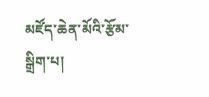མཛོད་ཆེན་མོའི་རྩོམ་སྒྲིག་པ།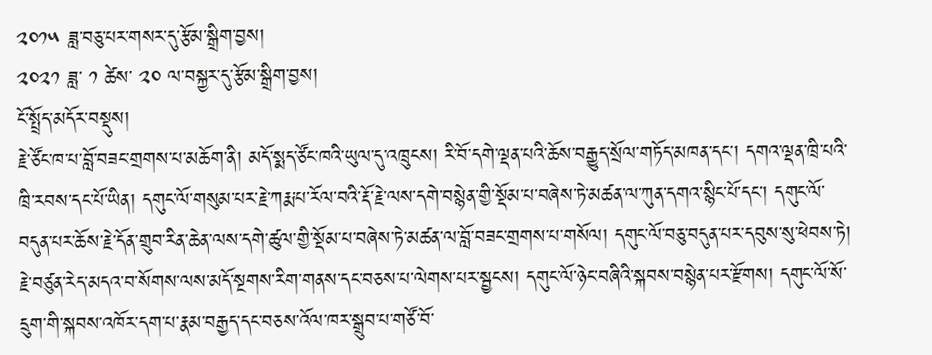༢༠༡༥ ཟླ་བཅུ་པར་གསར་དུ་རྩོམ་སྒྲིག་བྱས།
༢༠༢༡ ཟླ་ ༡ ཚེས་ ༢༠ ལ་བསྐྱར་དུ་རྩོམ་སྒྲིག་བྱས།
ངོ་སྤྲོད་མདོར་བསྡུས།
རྗེ་ཙོང་ཁ་པ་བློ་བཟང་གྲགས་པ་མཆོག་ནི། མདོ་སྨད་ཙོང་ཁའི་ཡུལ་དུ་འཁྲུངས། རི་བོ་དགེ་ལྡན་པའི་ཆོས་བརྒྱུད་སྲོལ་གཏོད་མཁན་དང་། དགའ་ལྡན་ཁྲི་པའི་ཁྲི་རབས་དང་པོ་ཡིན། དགུང་ལོ་གསུམ་པར་རྗེ་ཀརྨ་པ་རོལ་བའི་རྡོ་རྗེ་ལས་དགེ་བསྙེན་གྱི་སྡོམ་པ་བཞེས་ཏེ་མཚན་ལ་ཀུན་དགའ་སྙིང་པོ་དང་། དགུང་ལོ་བདུན་པར་ཆོས་རྗེ་དོན་གྲུབ་རིན་ཆེན་ལས་དགེ་ཚུལ་གྱི་སྡོམ་པ་བཞེས་ཏེ་མཚན་ལ་བློ་བཟང་གྲགས་པ་གསོལ། དགུང་ལོ་བཅུ་བདུན་པར་དབུས་སུ་ཕེབས་ཏེ། རྗེ་བཙུན་རེད་མདའ་བ་སོགས་ལས་མདོ་སྔགས་རིག་གནས་དང་བཅས་པ་ལེགས་པར་སྦྱངས། དགུང་ལོ་ཉེང་བཞིའི་སྐབས་བསྙེན་པར་རྫོགས། དགུང་ལོ་སོ་དྲུག་གི་སྐབས་འཁོར་དག་པ་རྣམ་བརྒྱད་དང་བཅས་འོལ་ཁར་སྒྲུབ་པ་གཙོ་བོ་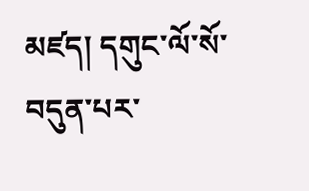མཛད། དགུང་ལོ་སོ་བདུན་པར་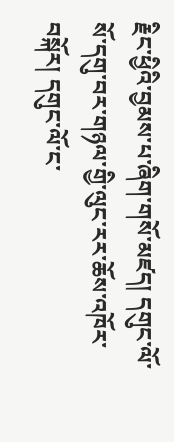རྗིང་ཕྱིའི་བྱམས་པ་ཞིག་གསོ་མཛད། དགུང་ལོ་སོ་དགུ་བར་གཉལ་གྱི་ལུང་རར་ཆོས་འཁོར་བསྐོར། དགུང་ལོ་ང་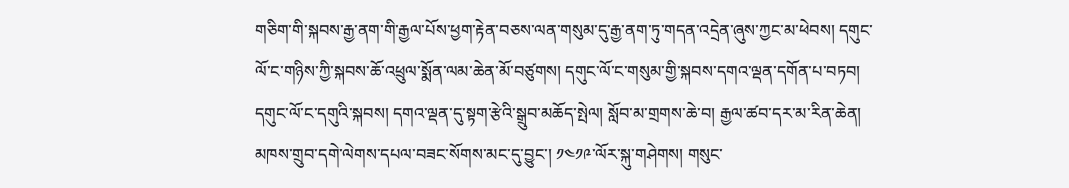གཅིག་གི་སྐབས་རྒྱ་ནག་གི་རྒྱལ་པོས་ཕྱག་རྟེན་བཅས་ལན་གསུམ་དུ་རྒྱ་ནག་ཏུ་གདན་འདྲེན་ཞུས་ཀྱང་མ་ཕེབས། དགུང་ལོ་ང་གཉིས་ཀྱི་སྐབས་ཆོ་འཕྲུལ་སྨོན་ལམ་ཆེན་མོ་བཙུགས། དགུང་ལོ་ང་གསུམ་གྱི་སྐབས་དགའ་ལྡན་དགོན་པ་བཏབ། དགུང་ལོ་ང་དགུའི་སྐབས། དགའ་ལྡན་དུ་སྟག་རྩེའི་སྒྲུབ་མཆོད་སྤེལ། སློབ་མ་གྲགས་ཆེ་བ། རྒྱལ་ཚབ་དར་མ་རིན་ཆེན། མཁས་གྲུབ་དགེ་ལེགས་དཔལ་བཟང་སོགས་མང་དུ་བྱུང་། ༡༤༡༩་ལོར་སྐུ་གཤེགས། གསུང་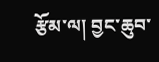རྩོམ་ལ། བྱང་ཆུབ་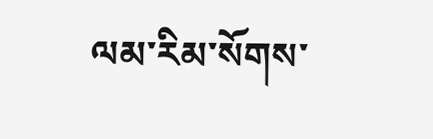ལམ་རིམ་སོགས་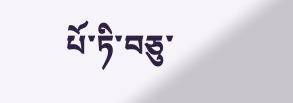པོ་ཏི་བཅུ་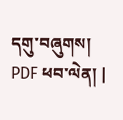དགུ་བཞུགས།
PDF ཕབ་ལེན། |